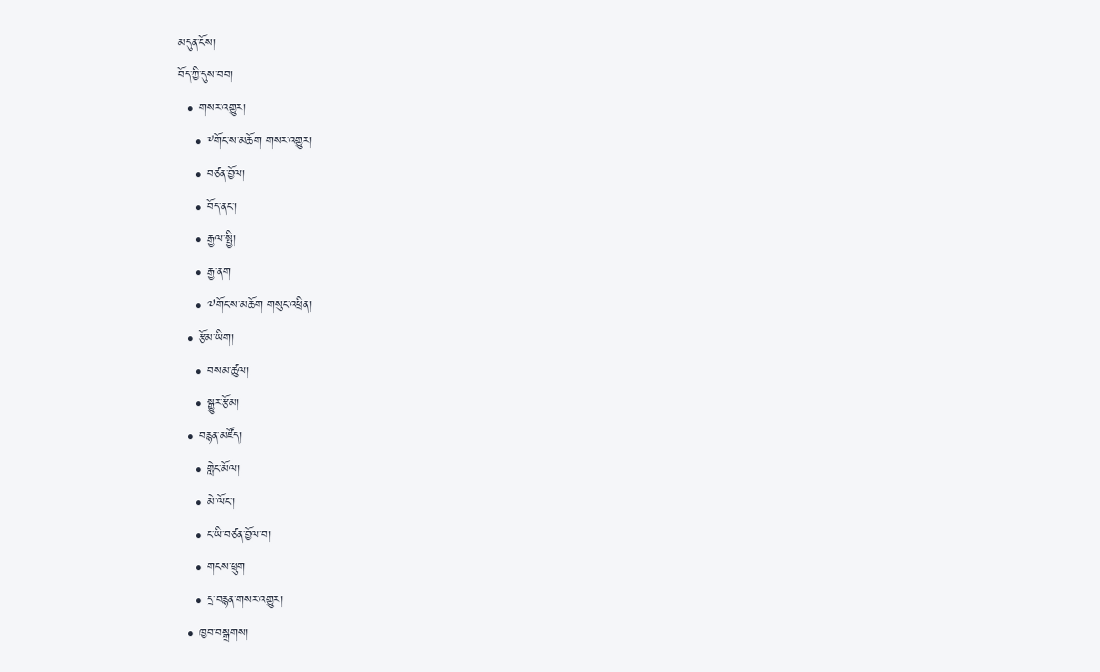མདུན་ངོས།
བོད་ཀྱི་དུས་བབ།
  • གསར་འགྱུར།
    • ༸གོང་ས་མཆོག གསར་འགྱུར།
    • བཙན་བྱོལ།
    • བོད་ནང་།
    • རྒྱལ་སྤྱི།
    • རྒྱ་ནག
    • ༧གོང་ས་མཆོག གསུང་འཕྲིན།
  • རྩོམ་ཡིག།
    • བསམ་ཚུལ།
    • སྒྱུར་རྩོམ།
  • བརྙན་མཛོད།
    • གླེང་མོལ།
    • མེ་ལོང་།
    • ང་ཡི་བཙན་བྱོལ་བ།
    • གངས་ཕྲུག
    • དྲ་བརྙན་གསར་འགྱུར།
  • ཁྱབ་བསྒྲགས།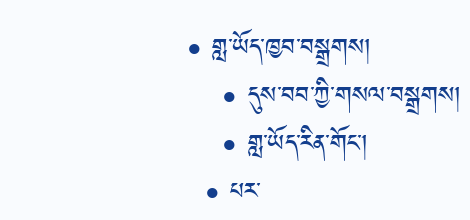• གླ་ཡོད་ཁྱབ་བསྒྲགས།
    • དུས་བབ་ཀྱི་གསལ་བསྒྲགས།
    • གླ་ཡོད་རིན་གོང་།
  • པར་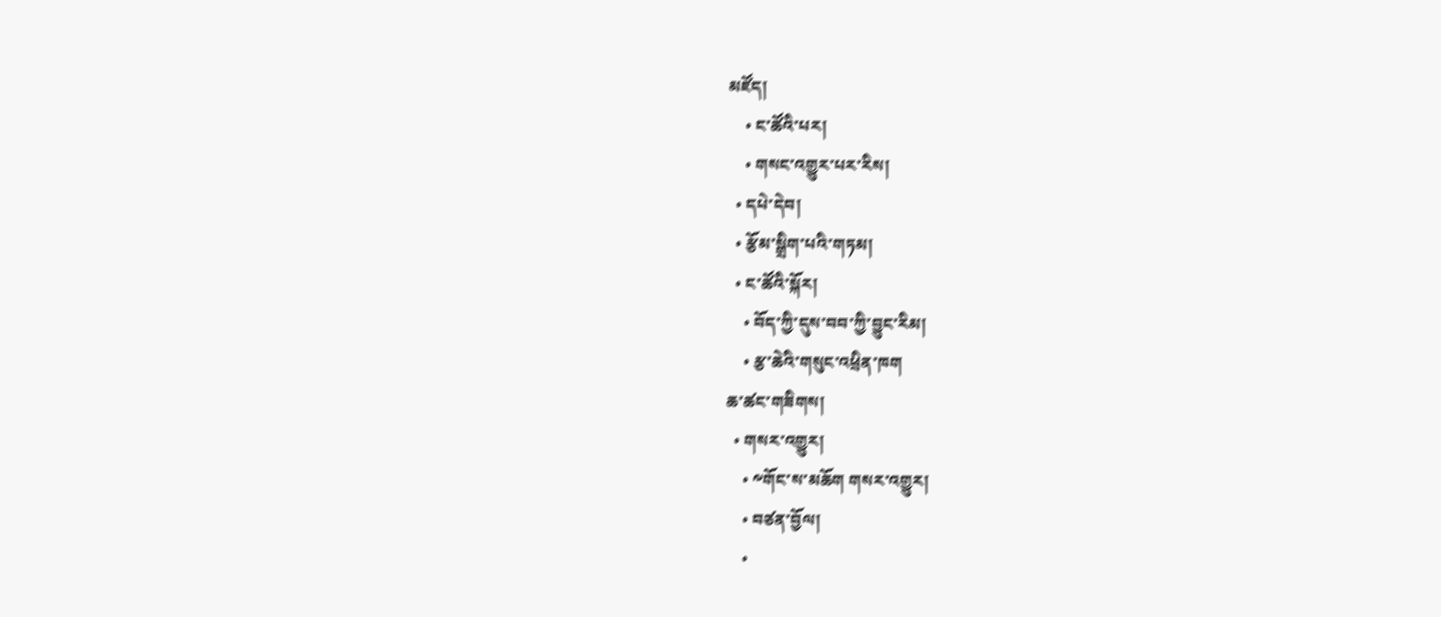མཛོད།
    • ང་ཚོའི་པར།
    • གསང་འགྱུར་པར་རིས།
  • དཔེ་དེབ།
  • རྩོམ་སྒྲིག་པའི་གཏམ།
  • ང་ཚོའི་སྐོར།
    • བོད་ཀྱི་དུས་བབ་ཀྱི་བྱུང་རིམ།
    • རྩ་ཆེའི་གསུང་འཕྲིན་ཁག
ཆ་ཚང་གཟིགས།
  • གསར་འགྱུར།
    • ༸གོང་ས་མཆོག གསར་འགྱུར།
    • བཙན་བྱོལ།
    •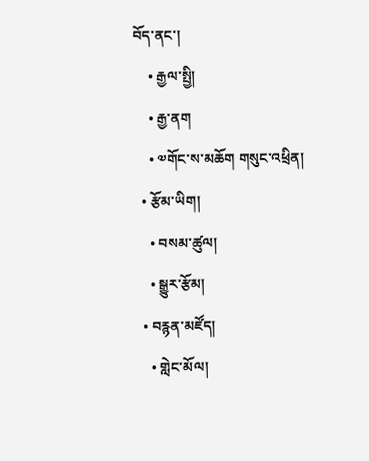བོད་ནང་།
    • རྒྱལ་སྤྱི།
    • རྒྱ་ནག
    • ༧གོང་ས་མཆོག གསུང་འཕྲིན།
  • རྩོམ་ཡིག།
    • བསམ་ཚུལ།
    • སྒྱུར་རྩོམ།
  • བརྙན་མཛོད།
    • གླེང་མོལ།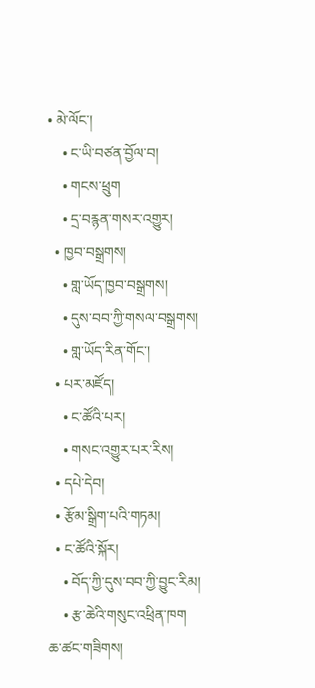• མེ་ལོང་།
    • ང་ཡི་བཙན་བྱོལ་བ།
    • གངས་ཕྲུག
    • དྲ་བརྙན་གསར་འགྱུར།
  • ཁྱབ་བསྒྲགས།
    • གླ་ཡོད་ཁྱབ་བསྒྲགས།
    • དུས་བབ་ཀྱི་གསལ་བསྒྲགས།
    • གླ་ཡོད་རིན་གོང་།
  • པར་མཛོད།
    • ང་ཚོའི་པར།
    • གསང་འགྱུར་པར་རིས།
  • དཔེ་དེབ།
  • རྩོམ་སྒྲིག་པའི་གཏམ།
  • ང་ཚོའི་སྐོར།
    • བོད་ཀྱི་དུས་བབ་ཀྱི་བྱུང་རིམ།
    • རྩ་ཆེའི་གསུང་འཕྲིན་ཁག
ཆ་ཚང་གཟིགས།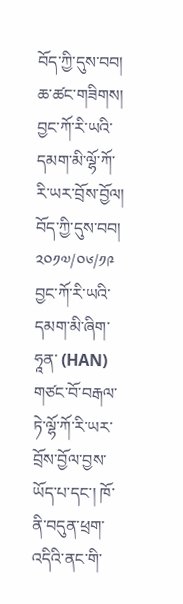བོད་ཀྱི་དུས་བབ།
ཆ་ཚང་གཟིགས།
བྱང་ཀོ་རི་ཡའི་དམག་མི་ལྷོ་ཀོ་རི་ཡར་བྲོས་བྱོལ།
བོད་ཀྱི་དུས་བབ།
༢༠༡༧/༠༦/༡༩
བྱང་ཀོ་རི་ཡའི་དམག་མི་ཞིག་ཧཱན་ (HAN) གཙང་བོ་བརྒལ་ཏེ་ལྷོ་ཀོ་རི་ཡར་བྲོས་བྱོལ་བྱས་ཡོད་པ་དང་། ཁོ་ནི་བདུན་ཕྲག་འདིའི་ནང་གི་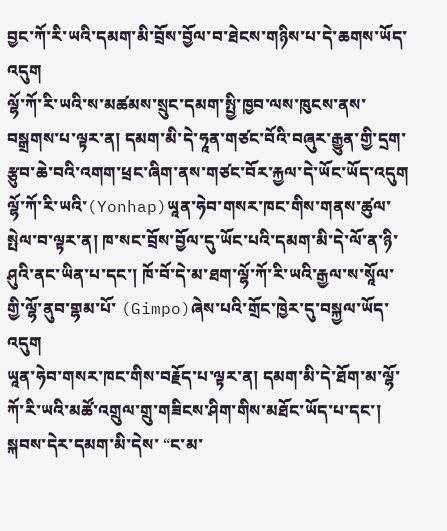བྱང་ཀོ་རི་ཡའི་དམག་མི་བྲོས་བྱོལ་བ་ཐེངས་གཉིས་པ་དེ་ཆགས་ཡོད་འདུག
ལྷོ་ཀོ་རི་ཡའི་ས་མཚམས་སྲུང་དམག་སྤྱི་ཁྱབ་ལས་ཁུངས་ནས་བསྒྲགས་པ་ལྟར་ན། དམག་མི་དེ་ཧཱན་གཙང་བོའི་བཞུར་རྒྱུན་གྱི་དྲག་རྩུབ་ཆེ་བའི་འགག་ཕྲང་ཞིག་ནས་གཙང་བོར་རྐྱལ་དེ་ཡོང་ཡོད་འདུག
ལྷོ་ཀོ་རི་ཡའི་(Yonhap)ཡཱན་ཧེབ་གསར་ཁང་གིས་གནས་ཚུལ་སྤེལ་བ་ལྟར་ན། ཁ་སང་བྲོས་བྱོལ་དུ་ཡོང་པའི་དམག་མི་དེ་ལོ་ན་ཉི་ཤུའི་ནང་ཡིན་པ་དང་། ཁོ་བོ་དེ་མ་ཐག་ལྷོ་ཀོ་རི་ཡའི་རྒྱལ་ས་སཱོལ་གྱི་ལྷོ་ནུབ་གྷམ་པོ་ (Gimpo)ཞེས་པའི་གྲོང་ཁྱེར་དུ་བསྐྱལ་ཡོད་འདུག
ཡཱན་ཧེབ་གསར་ཁང་གིས་བརྗོད་པ་ལྟར་ན། དམག་མི་དེ་ཐོག་མ་ལྷོ་ཀོ་རི་ཡའི་མཚོ་འགྲུལ་གྲུ་གཟིངས་ཤིག་གིས་མཐོང་ཡོད་པ་དང་། སྐབས་དེར་དམག་མི་དེས་ “ང་མ་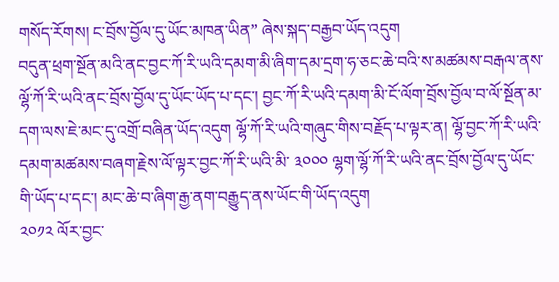གསོད་རོགས། ང་བྲོས་བྱོལ་དུ་ཡོང་མཁན་ཡིན” ཞེས་སྐད་བརྒྱབ་ཡོད་འདུག
བདུན་ཕྲག་སྔོན་མའི་ནང་བྱང་ཀོ་རི་ཡའི་དམག་མི་ཞིག་དམ་དྲག་ཧ་ཅང་ཆེ་བའི་ས་མཚམས་བརྒལ་ནས་ལྷོ་ཀོ་རི་ཡའི་ནང་བྲོས་བྱོལ་དུ་ཡོང་ཡོད་པ་དང་། བྱང་ཀོ་རི་ཡའི་དམག་མི་ངོ་ལོག་བྲོས་བྱོལ་བ་ལོ་སྔོན་མ་དག་ལས་ཇེ་མང་དུ་འགྲོ་བཞིན་ཡོད་འདུག ལྷོ་ཀོ་རི་ཡའི་གཞུང་གིས་བརྗོད་པ་ལྟར་ན། ལྷོ་བྱང་ཀོ་རི་ཡའི་དམག་མཚམས་བཞག་རྗེས་ལོ་ལྟར་བྱང་ཀོ་རི་ཡའི་མི་ ༣༠༠༠ ལྷག་ལྷོ་ཀོ་རི་ཡའི་ནང་བྲོས་བྱོལ་དུ་ཡོང་གི་ཡོད་པ་དང་། མང་ཆེ་བ་ཞིག་རྒྱ་ནག་བརྒྱུད་ནས་ཡོང་གི་ཡོད་འདུག
༢༠༡༢ ལོར་བྱང་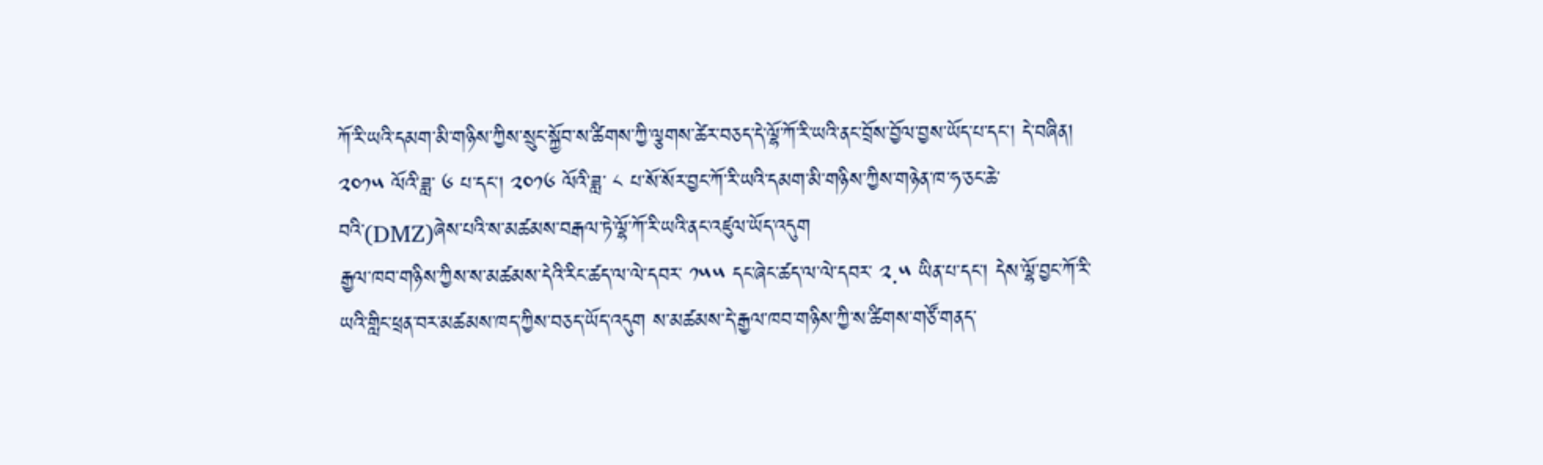ཀོ་རི་ཡའི་དམག་མི་གཉིས་ཀྱིས་སྲུང་སྐྱོབ་ས་ཚིགས་ཀྱི་ལྕགས་ཚེར་བཅད་དེ་ལྷོ་ཀོ་རི་ཡའི་ནང་བྲོས་བྱོལ་བྱས་ཡོད་པ་དང་། དེ་བཞིན། ༢༠༡༥ ལོའི་ཟླ་ ༦ པ་དང་། ༢༠༡༦ ལོའི་ཟླ་ ༨ པ་སོ་སོར་བྱང་ཀོ་རི་ཡའི་དམག་མི་གཉིས་ཀྱིས་གཉེན་ཁ་ཧ་ཅང་ཆེ་བའི་(DMZ)ཞེས་པའི་ས་མཚམས་བརྒལ་ཏེ་ལྷོ་ཀོ་རི་ཡའི་ནང་འཛུལ་ཡོད་འདུག
རྒྱལ་ཁབ་གཉིས་ཀྱིས་ས་མཚམས་དེའི་རིང་ཚད་ལ་ལེ་དབར་ ༡༥༥ དང་ཞེང་ཚད་ལ་ལེ་དབར་ ༢.༥ ཡིན་པ་དང་། དེས་ལྷོ་བྱང་ཀོ་རི་ཡའི་གླིང་ཕྲན་བར་མཚམས་ཁད་ཀྱིས་བཅད་ཡོད་འདུག ས་མཚམས་དེ་རྒྱལ་ཁབ་གཉིས་ཀྱི་ས་ཚིགས་གཙོ་གནད་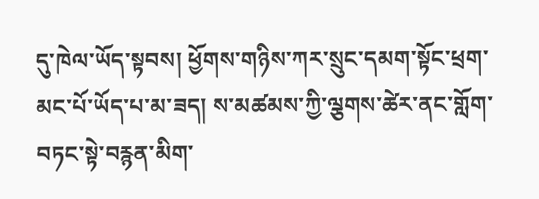དུ་ཁེལ་ཡོད་སྟབས། ཕྱོགས་གཉིས་ཀར་སྲུང་དམག་སྟོང་ཕྲག་མང་པོ་ཡོད་པ་མ་ཟད། ས་མཚམས་ཀྱི་ལྕགས་ཚེར་ནང་གློག་བཏང་སྟེ་བརྙན་མིག་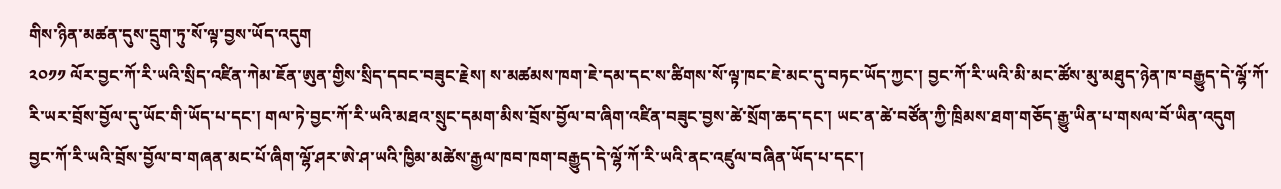གིས་ཉིན་མཚན་དུས་དྲུག་ཏུ་སོ་ལྟ་བྱས་ཡོད་འདུག
༢༠༡༡ ལོར་བྱང་ཀོ་རི་ཡའི་སྲིད་འཛིན་ཀེམ་ཇོན་ཨུན་གྱིས་སྲིད་དབང་བཟུང་རྗེས། ས་མཚམས་ཁག་ཇེ་དམ་དང་ས་ཚིགས་སོ་ལྟ་ཁང་ཇེ་མང་དུ་བཏང་ཡོད་ཀྱང་། བྱང་ཀོ་རི་ཡའི་མི་མང་ཚོས་མུ་མཐུད་ཉེན་ཁ་བརྒྱུད་དེ་ལྷོ་ཀོ་རི་ཡར་བྲོས་བྱོལ་དུ་ཡོང་གི་ཡོད་པ་དང་། གལ་ཏེ་བྱང་ཀོ་རི་ཡའི་མཐའ་སྲུང་དམག་མིས་བྲོས་བྱོལ་བ་ཞིག་འཛིན་བཟུང་བྱས་ཚེ་སྲོག་ཆད་དང་། ཡང་ན་ཚེ་བཙོན་ཀྱི་ཁྲིམས་ཐག་གཅོད་རྒྱུ་ཡིན་པ་གསལ་བོ་ཡིན་འདུག
བྱང་ཀོ་རི་ཡའི་བྲོས་བྱོལ་བ་གཞན་མང་པོ་ཞིག་ལྷོ་ཤར་ཨེ་ཤ་ཡའི་ཁྱིམ་མཚེས་རྒྱལ་ཁབ་ཁག་བརྒྱུད་དེ་ལྷོ་ཀོ་རི་ཡའི་ནང་འཛུལ་བཞིན་ཡོད་པ་དང་།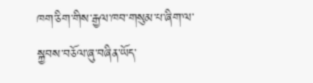ཁག་ཅིག་གིས་རྒྱལ་ཁབ་གསུམ་པ་ཞིག་ལ་སྐྱབས་བཅོལ་ཞུ་བཞིན་ཡོད་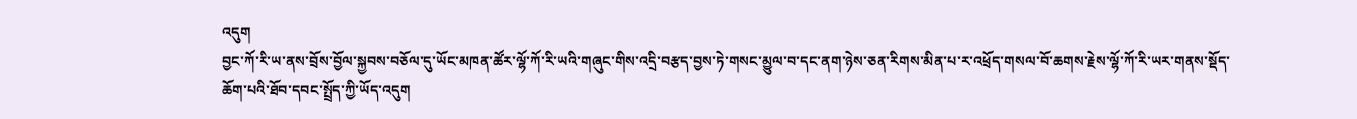འདུག
བྱང་ཀོ་རི་ཡ་ནས་བྲོས་བྱོལ་སྐྱབས་བཅོལ་དུ་ཡོང་མཁན་ཚོར་ལྷོ་ཀོ་རི་ཡའི་གཞུང་གིས་འདྲི་བརྩད་བྱས་ཏེ་གསང་མྱུལ་བ་དང་ནག་ཉེས་ཅན་རིགས་མིན་པ་ར་འཕྲོད་གསལ་བོ་ཆགས་རྗེས་ལྷོ་ཀོ་རི་ཡར་གནས་སྡོད་ཆོག་པའི་ཐོབ་དབང་སྤྲོད་ཀྱི་ཡོད་འདུག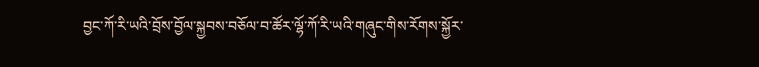བྱང་ཀོ་རི་ཡའི་བྲོས་བྱོལ་སྐྱབས་བཅོལ་བ་ཚོར་ལྷོ་ཀོ་རི་ཡའི་གཞུང་གིས་རོགས་སྐྱོར་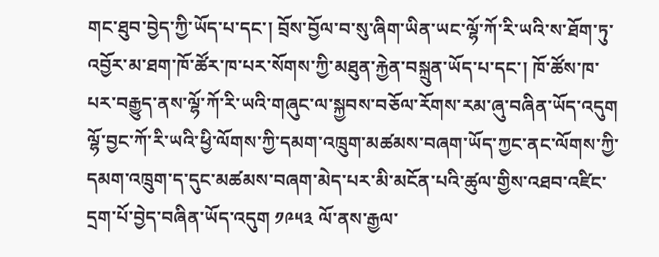གང་ཐུབ་བྱེད་ཀྱི་ཡོད་པ་དང་། བྲོས་བྱོལ་བ་སུ་ཞིག་ཡིན་ཡང་ལྷོ་ཀོ་རི་ཡའི་ས་ཐོག་ཏུ་འབྱོར་མ་ཐག་ཁོ་ཚོར་ཁ་པར་སོགས་ཀྱི་མཐུན་རྐྱེན་བསྐྲུན་ཡོད་པ་དང་། ཁོ་ཚོས་ཁ་པར་བརྒྱུད་ནས་ལྷོ་ཀོ་རི་ཡའི་གཞུང་ལ་སྐྱབས་བཅོལ་རོགས་རམ་ཞུ་བཞིན་ཡོད་འདུག
ལྷོ་བྱང་ཀོ་རི་ཡའི་ཕྱི་ལོགས་ཀྱི་དམག་འཁྲུག་མཚམས་བཞག་ཡོད་ཀྱང་ནང་ལོགས་ཀྱི་དམག་འཁྲུག་ད་དུང་མཚམས་བཞག་མེད་པར་མི་མངོན་པའི་ཚུལ་གྱིས་འཐབ་འཛིང་དྲག་པོ་བྱེད་བཞིན་ཡོད་འདུག ༡༩༥༣ ལོ་ནས་རྒྱལ་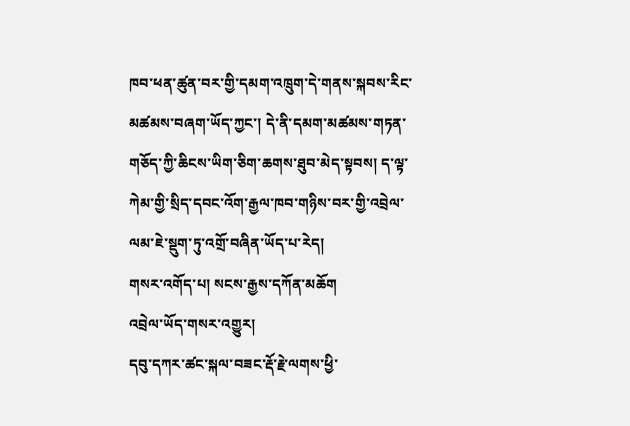ཁབ་ཕན་ཚུན་བར་གྱི་དམག་འཁྲུག་དེ་གནས་སྐབས་རིང་མཚམས་བཞག་ཡོད་ཀྱང་། དེ་ནི་དམག་མཚམས་གཏན་གཅོད་ཀྱི་ཆིངས་ཡིག་ཅིག་ཆགས་ཐུབ་མེད་སྟབས། ད་ལྟ་ཀེམ་གྱི་སྲིད་དབང་འོག་རྒྱལ་ཁབ་གཉིས་བར་གྱི་འབྲེལ་ལམ་ཇེ་སྡུག་ཏུ་འགྲོ་བཞིན་ཡོད་པ་རེད།
གསར་འགོད་པ། སངས་རྒྱས་དཀོན་མཆོག
འབྲེལ་ཡོད་གསར་འགྱུར།
དབུ་དཀར་ཚང་སྐལ་བཟང་རྡོ་རྗེ་ལགས་ཕྱི་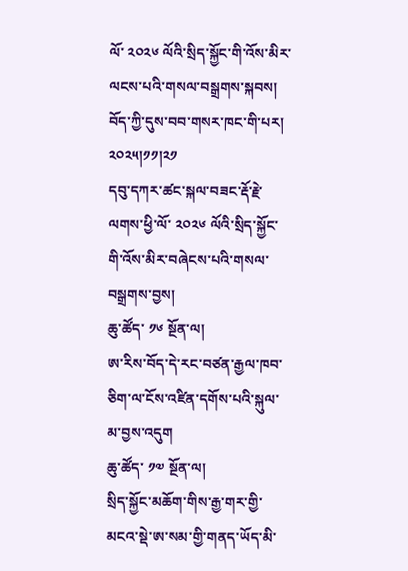ལོ་ ༢༠༢༦ ལོའི་སྲིད་སྐྱོང་གི་འོས་མིར་ལངས་པའི་གསལ་བསྒྲགས་སྐབས། བོད་ཀྱི་དུས་བབ་གསར་ཁང་གི་པར། ༢༠༢༥།༡༡།༢༡
དབུ་དཀར་ཚང་སྐལ་བཟང་རྡོ་རྗེ་ལགས་ཕྱི་ལོ་ ༢༠༢༦ ལོའི་སྲིད་སྐྱོང་གི་འོས་མིར་བཞེངས་པའི་གསལ་བསྒྲགས་བྱས།
ཆུ་ཚོད་ ༡༦ སྔོན་ལ།
ཨ་རིས་བོད་དེ་རང་བཙན་རྒྱལ་ཁབ་ཅིག་ལ་ངོས་འཛིན་དགོས་པའི་སྐུལ་མ་བྱས་འདུག
ཆུ་ཚོད་ ༡༧ སྔོན་ལ།
སྲིད་སྐྱོང་མཆོག་གིས་རྒྱ་གར་གྱི་མངའ་སྡེ་ཨ་སམ་གྱི་གནད་ཡོད་མི་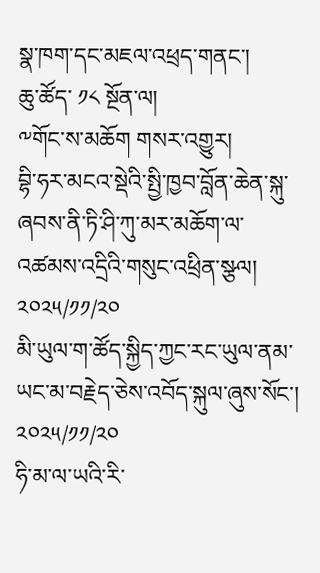སྣ་ཁག་དང་མཇལ་འཕྲད་གནང་།
ཆུ་ཚོད་ ༡༨ སྔོན་ལ།
༸གོང་ས་མཆོག གསར་འགྱུར།
བྷི་ཧར་མངའ་སྡེའི་སྤྱི་ཁྱབ་བློན་ཆེན་སྐུ་ཞབས་ནི་ཏི་ཤི་ཀུ་མར་མཆོག་ལ་འཚམས་འདྲིའི་གསུང་འཕྲིན་སྩལ།
༢༠༢༥/༡༡/༢༠
མི་ཡུལ་ག་ཚོད་སྐྱིད་ཀྱང་རང་ཡུལ་ནམ་ཡང་མ་བརྗེད་ཅེས་འབོད་སྐུལ་ཞུས་སོང་།
༢༠༢༥/༡༡/༢༠
ཧི་མ་ལ་ཡའི་རི་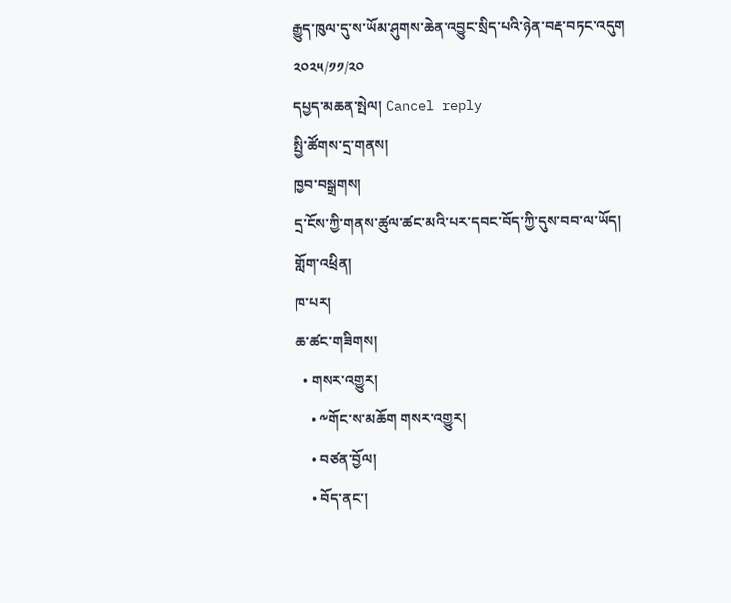རྒྱུད་ཁུལ་དུ་ས་ཡོམ་ཤུགས་ཆེན་འབྱུང་སྲིད་པའི་ཉེན་བརྡ་བཏང་འདུག
༢༠༢༥/༡༡/༢༠
དཔྱད་མཆན་སྤེལ། Cancel reply
སྤྱི་ཚོགས་དྲ་གནས།
ཁྱབ་བསྒྲགས།
དྲ་ངོས་ཀྱི་གནས་ཚུལ་ཚང་མའི་པར་དབང་བོད་ཀྱི་དུས་བབ་ལ་ཡོད།
གློག་འཕྲིན།
ཁ་པར།
ཆ་ཚང་གཟིགས།
  • གསར་འགྱུར།
    • ༸གོང་ས་མཆོག གསར་འགྱུར།
    • བཙན་བྱོལ།
    • བོད་ནང་།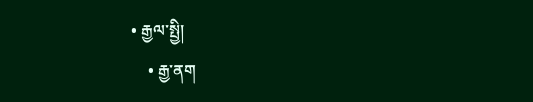• རྒྱལ་སྤྱི།
    • རྒྱ་ནག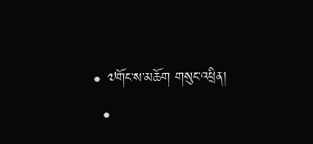• ༧གོང་ས་མཆོག གསུང་འཕྲིན།
  •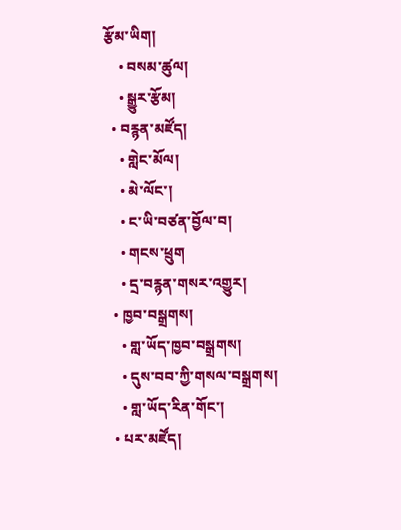རྩོམ་ཡིག།
    • བསམ་ཚུལ།
    • སྒྱུར་རྩོམ།
  • བརྙན་མཛོད།
    • གླེང་མོལ།
    • མེ་ལོང་།
    • ང་ཡི་བཙན་བྱོལ་བ།
    • གངས་ཕྲུག
    • དྲ་བརྙན་གསར་འགྱུར།
  • ཁྱབ་བསྒྲགས།
    • གླ་ཡོད་ཁྱབ་བསྒྲགས།
    • དུས་བབ་ཀྱི་གསལ་བསྒྲགས།
    • གླ་ཡོད་རིན་གོང་།
  • པར་མཛོད།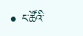• ང་ཚོའི་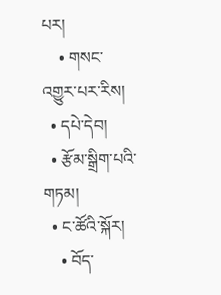པར།
    • གསང་འགྱུར་པར་རིས།
  • དཔེ་དེབ།
  • རྩོམ་སྒྲིག་པའི་གཏམ།
  • ང་ཚོའི་སྐོར།
    • བོད་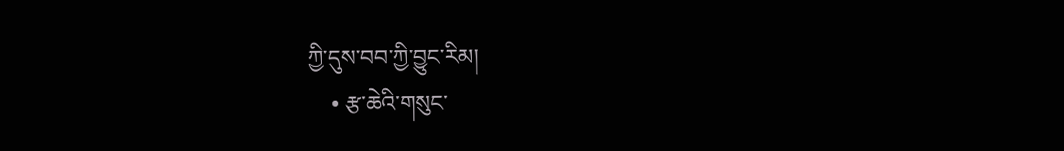ཀྱི་དུས་བབ་ཀྱི་བྱུང་རིམ།
    • རྩ་ཆེའི་གསུང་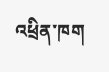འཕྲིན་ཁག